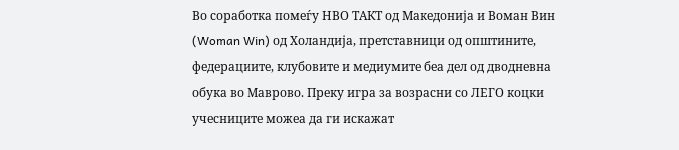Во соработка помеѓу НВО ТАКТ од Македонија и Воман Вин (Woman Win) од Холандија, претставници од општините, федерациите, клубовите и медиумите беа дел од дводневна обука во Маврово. Преку игра за возрасни со ЛЕГО коцки учесниците можеа да ги искажат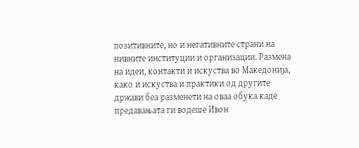позитивните, но и негативните страни на нивните институции и организации. Размена на идеи, контакти и искуства во Македонија, како и искуства и практики од другите држави беа разменети на оваа обука каде предавањата ги водеше Ивон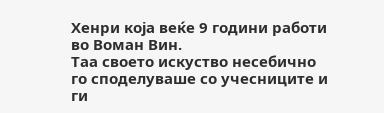Хенри која веќе 9 години работи во Воман Вин.
Таа своето искуство несебично го споделуваше со учесниците и ги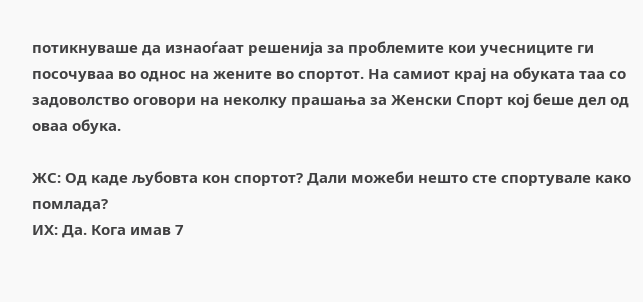потикнуваше да изнаоѓаат решенија за проблемите кои учесниците ги посочуваа во однос на жените во спортот. На самиот крај на обуката таа со задоволство оговори на неколку прашања за Женски Спорт кој беше дел од оваа обука.

ЖС: Од каде љубовта кон спортот? Дали можеби нешто сте спортувале како помлада?
ИХ: Да. Кога имав 7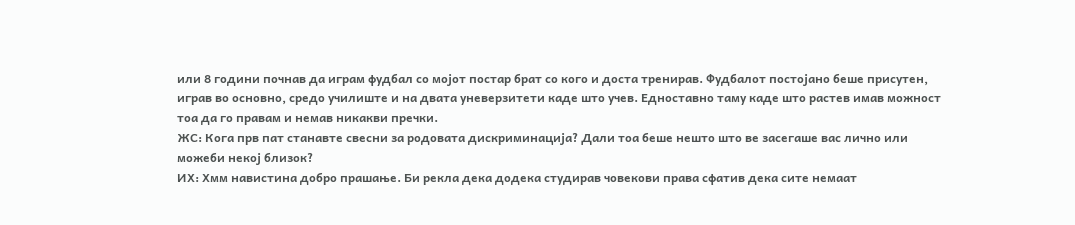или 8 години почнав да играм фудбал со мојот постар брат со кого и доста тренирав. Фудбалот постојано беше присутен, играв во основно, средо училиште и на двата уневерзитети каде што учев. Едноставно таму каде што растев имав можност тоа да го правам и немав никакви пречки.
ЖС: Кога прв пат станавте свесни за родовата дискриминација? Дали тоа беше нешто што ве засегаше вас лично или можеби некој близок?
ИХ: Хмм навистина добро прашање. Би рекла дека додека студирав човекови права сфатив дека сите немаат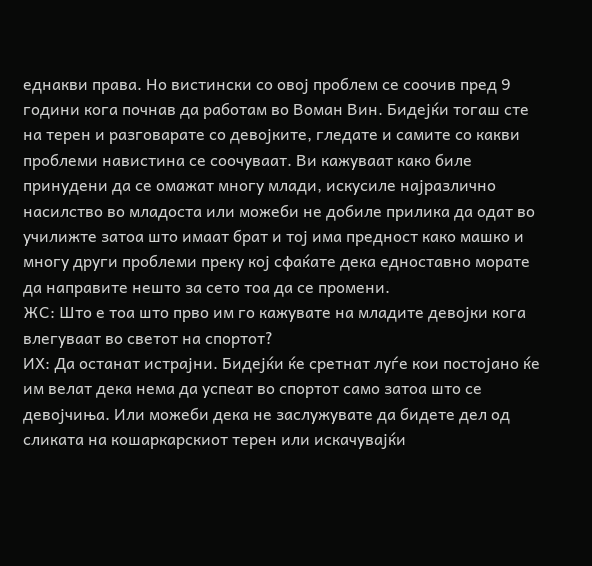еднакви права. Но вистински со овој проблем се соочив пред 9 години кога почнав да работам во Воман Вин. Бидејќи тогаш сте на терен и разговарате со девојките, гледате и самите со какви проблеми навистина се соочуваат. Ви кажуваат како биле принудени да се омажат многу млади, искусиле најразлично насилство во младоста или можеби не добиле прилика да одат во училижте затоа што имаат брат и тој има предност како машко и многу други проблеми преку кој сфаќате дека едноставно морате да направите нешто за сето тоа да се промени.
ЖС: Што е тоа што прво им го кажувате на младите девојки кога влегуваат во светот на спортот?
ИХ: Да останат истрајни. Бидејќи ќе сретнат луѓе кои постојано ќе им велат дека нема да успеат во спортот само затоа што се девојчиња. Или можеби дека не заслужувате да бидете дел од сликата на кошаркарскиот терен или искачувајќи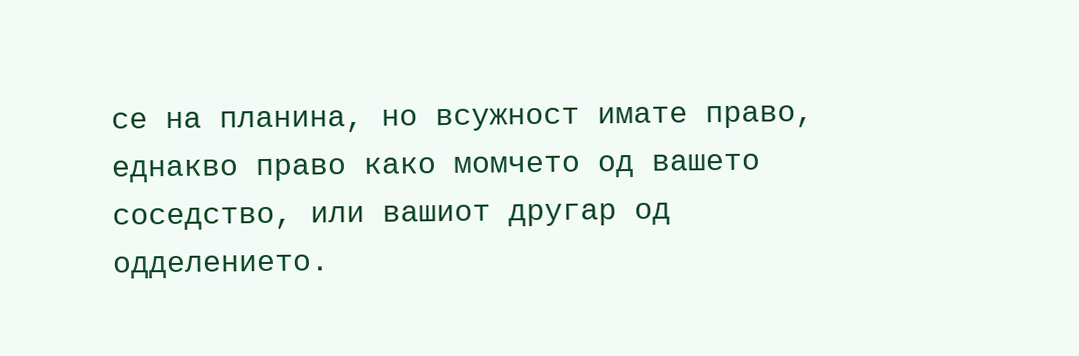се на планина, но всужност имате право, еднакво право како момчето од вашето соседство, или вашиот другар од одделението.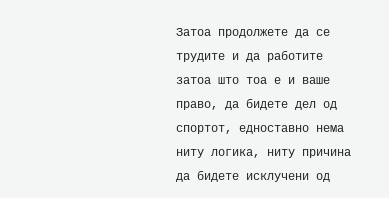Затоа продолжете да се трудите и да работите затоа што тоа е и ваше право, да бидете дел од спортот, едноставно нема ниту логика, ниту причина да бидете исклучени од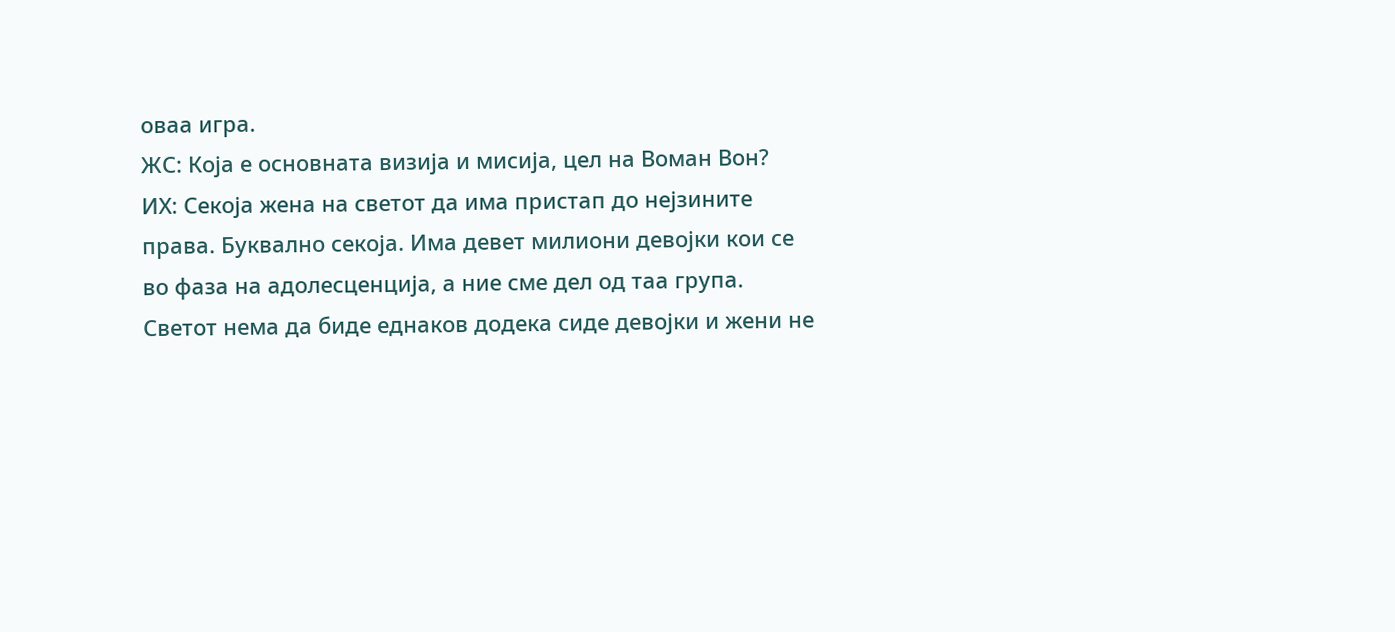оваа игра.
ЖС: Која е основната визија и мисија, цел на Воман Вон?
ИХ: Секоја жена на светот да има пристап до нејзините права. Буквално секоја. Има девет милиони девојки кои се во фаза на адолесценција, а ние сме дел од таа група. Светот нема да биде еднаков додека сиде девојки и жени не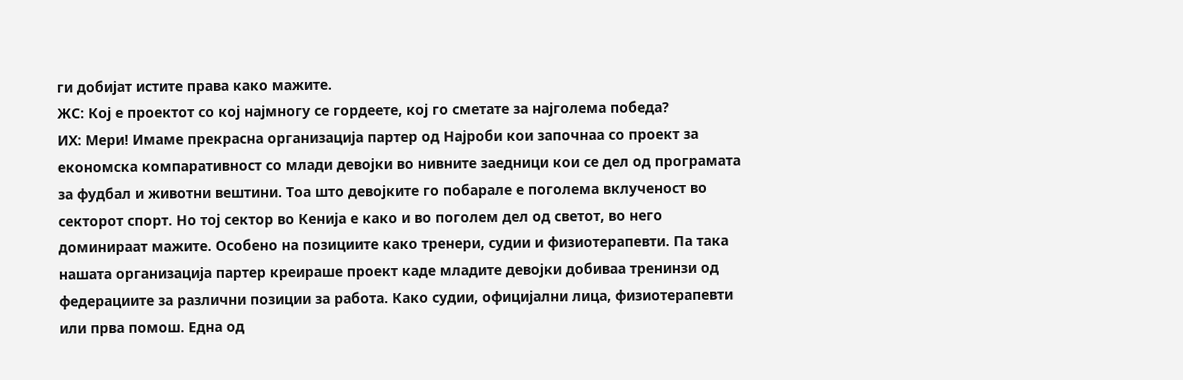ги добијат истите права како мажите.
ЖС: Кој е проектот со кој најмногу се гордеете, кој го сметате за најголема победа?
ИХ: Мери! Имаме прекрасна организација партер од Најроби кои започнаа со проект за економска компаративност со млади девојки во нивните заедници кои се дел од програмата за фудбал и животни вештини. Тоа што девојките го побарале е поголема вклученост во секторот спорт. Но тој сектор во Кенија е како и во поголем дел од светот, во него доминираат мажите. Особено на позициите како тренери, судии и физиотерапевти. Па така нашата организација партер креираше проект каде младите девојки добиваа тренинзи од федерациите за различни позиции за работа. Како судии, официјални лица, физиотерапевти или прва помош. Една од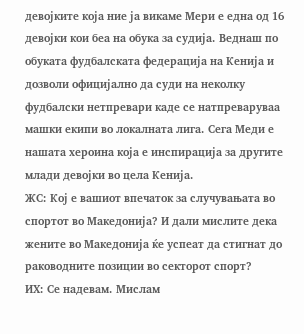девојките која ние ја викаме Мери е една од 16 девојки кои беа на обука за судија. Веднаш по обуката фудбалската федерација на Кенија и дозволи официјално да суди на неколку фудбалски нетпревари каде се натпреваруваа машки екипи во локалната лига. Сега Меди е нашата хероина која е инспирација за другите млади девојки во цела Кенија.
ЖС: Кој е вашиот впечаток за случувањата во спортот во Македонија? И дали мислите дека жените во Македонија ќе успеат да стигнат до раководните позиции во секторот спорт?
ИХ: Се надевам. Мислам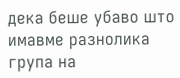дека беше убаво што имавме разнолика група на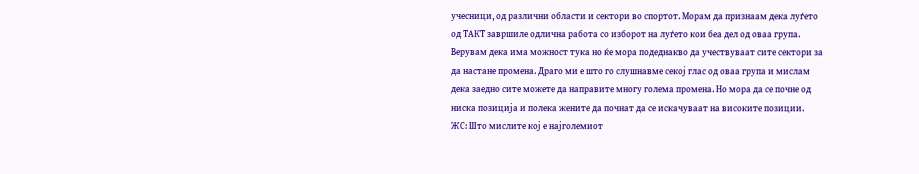учесници, од различни области и сектори во спортот. Морам да признаам дека луѓето од ТАКТ завршиле одлична работа со изборот на луѓето кои беа дел од оваа група. Верувам дека има можност тука но ќе мора подеднакво да учествуваат сите сектори за да настане промена. Драго ми е што го слушнавме секој глас од оваа група и мислам дека заедно сите можете да направите многу голема промена. Но мора да се почне од ниска позиција и полека жените да почнат да се искачуваат на високите позиции.
ЖС: Што мислите кој е најголемиот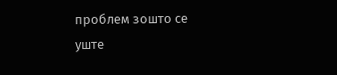проблем зошто се уште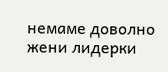немаме доволно жени лидерки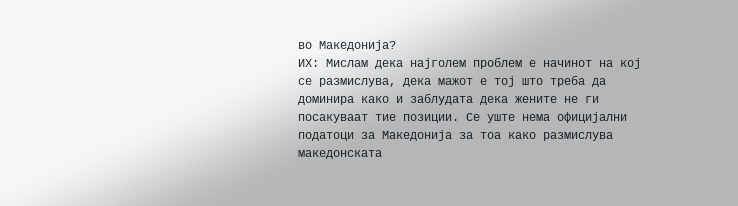во Македонија?
ИХ: Мислам дека најголем проблем е начинот на кој се размислува, дека мажот е тој што треба да доминира како и заблудата дека жените не ги посакуваат тие позиции. Се уште нема официјални податоци за Македонија за тоа како размислува македонската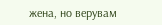жена, но верувам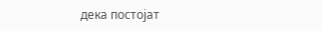дека постојат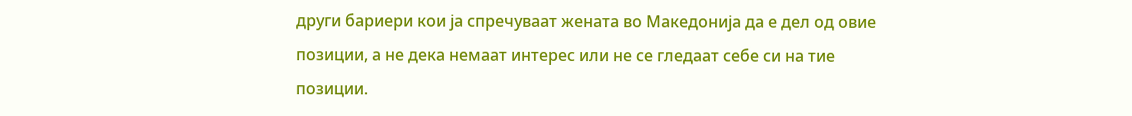други бариери кои ја спречуваат жената во Македонија да е дел од овие позиции, а не дека немаат интерес или не се гледаат себе си на тие позиции.